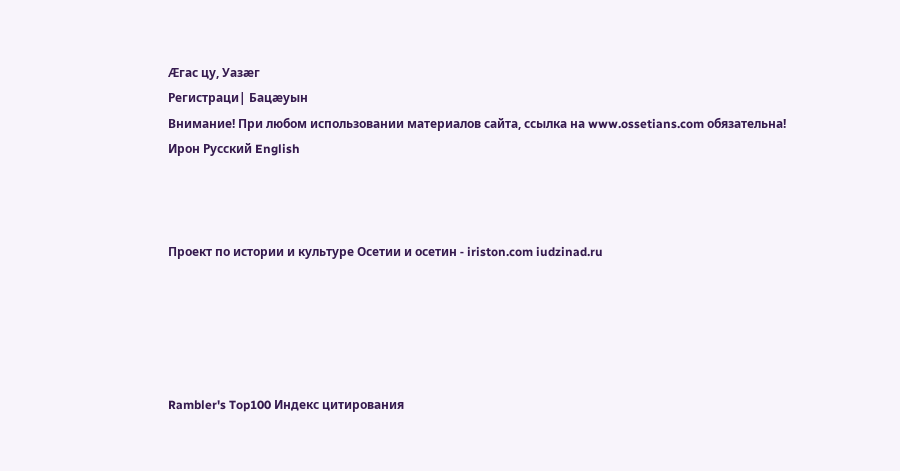Æгас цу, Уазæг
Регистраци| Бацæуын
Внимание! При любом использовании материалов сайта, ссылка на www.ossetians.com обязательна!
Ирон Русский English



Проект по истории и культуре Осетии и осетин - iriston.com iudzinad.ru





Rambler's Top100 Индекс цитирования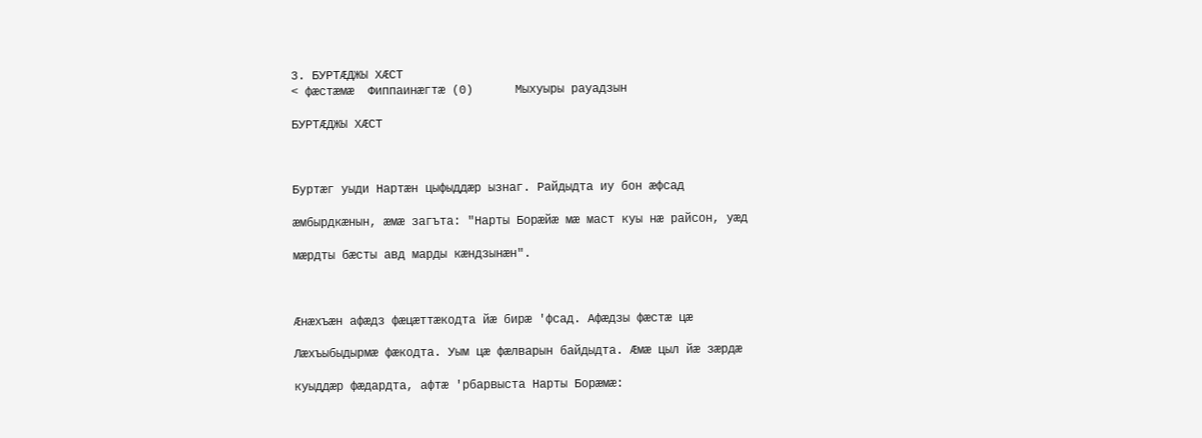3. БУРТÆДЖЫ ХÆСТ
< фæстæмæ  Фиппаинæгтæ (0)      Мыхуыры рауадзын

БУРТÆДЖЫ ХÆСТ



Буртæг уыди Нартæн цыфыддæр ызнаг. Райдыдта иу бон æфсад

æмбырдкæнын, æмæ загъта: "Нарты Борæйæ мæ маст куы нæ райсон, уæд

мæрдты бæсты авд марды кæндзынæн".



Æнæхъæн афæдз фæцæттæкодта йæ бирæ 'фсад. Афæдзы фæстæ цæ

Лæхъыбыдырмæ фæкодта. Уым цæ фæлварын байдыдта. Æмæ цыл йæ зæрдæ

куыддæр фæдардта, афтæ 'рбарвыста Нарты Борæмæ: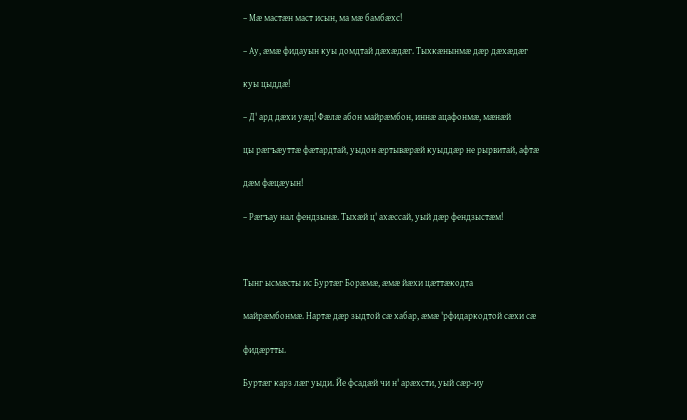– Мæ мастæн маст исын, ма мæ бамбæхс!

– Ау, æмæ фидауын куы домдтай дæхæдæг. Тыхкæнынмæ дæр дæхæдæг

куы цыддæ!

– Д' ард дæхи уæд! Фæлæ абон майрæмбон, иннæ ацафонмæ, мæнæй

цы рæгъæуттæ фæтардтай, уыдон æртывæрæй куыддæр не рырвитай, афтæ

дæм фæцæуын!

– Рæгъау нал фендзынæ. Тыхæй ц' ахæссай, уый дæр фендзыстæм!



Тынг ысмæсты ис Буртæг Борæмæ, æмæ йæхи цæттæкодта

майрæмбонмæ. Нартæ дæр зыдтой сæ хабар, æмæ 'рфидаркодтой сæхи сæ

фидæртты.

Буртæг карз лæг уыди. Йе фсадæй чи н' арæхсти, уый сæр-иу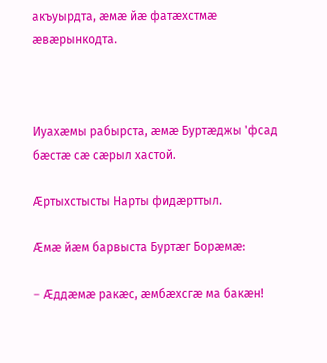акъуырдта, æмæ йæ фатæхстмæ æвæрынкодта.



Иуахæмы рабырста, æмæ Буртæджы 'фсад бæстæ сæ сæрыл хастой.

Æртыхстысты Нарты фидæрттыл.

Æмæ йæм барвыста Буртæг Борæмæ:

– Æддæмæ ракæс, æмбæхсгæ ма бакæн!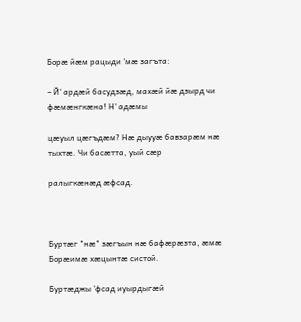Борæ йæм рацыди 'мæ загъта:

– Й' ардæй басудзæд, махæй йæ дзырд чи фæмæнгкæна! Н' адæмы

цæуыл цæгъдæм? Нæ дыууæ бавзарæм нæ тыхтæ. Чи басæтта, уый сæр

ралыгкæнæд æфсад.



Буртæг "нæ" зæгъын нæ бафæрæзта, æмæ Борæимæ хæцынтæ систой.

Буртæджы 'фсад иуырдыгæй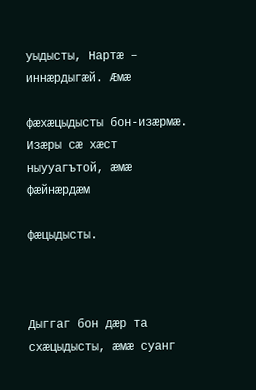уыдысты, Нартæ – иннæрдыгæй. Æмæ

фæхæцыдысты бон-изæрмæ. Изæры сæ хæст ныууагътой, æмæ фæйнæрдæм

фæцыдысты.



Дыггаг бон дæр та схæцыдысты, æмæ суанг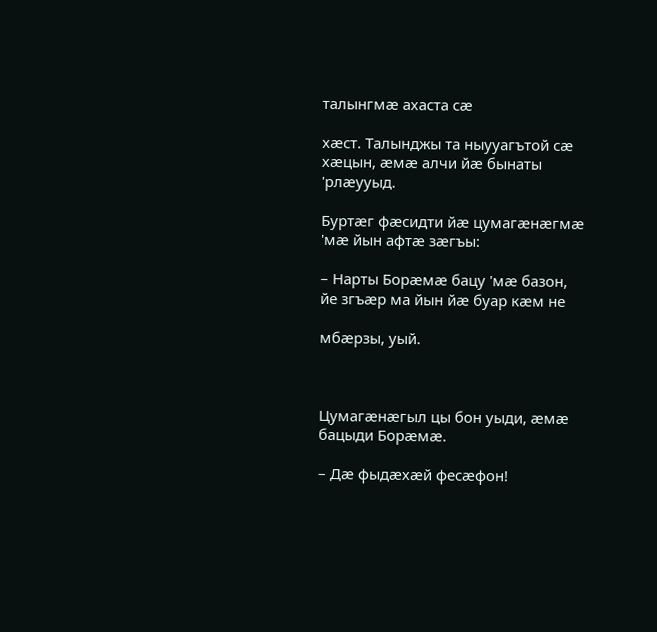талынгмæ ахаста сæ

хæст. Талынджы та ныууагътой сæ хæцын, æмæ алчи йæ бынаты 'рлæууыд.

Буртæг фæсидти йæ цумагæнæгмæ 'мæ йын афтæ зæгъы:

– Нарты Борæмæ бацу 'мæ базон, йе згъæр ма йын йæ буар кæм не

мбæрзы, уый.



Цумагæнæгыл цы бон уыди, æмæ бацыди Борæмæ.

– Дæ фыдæхæй фесæфон!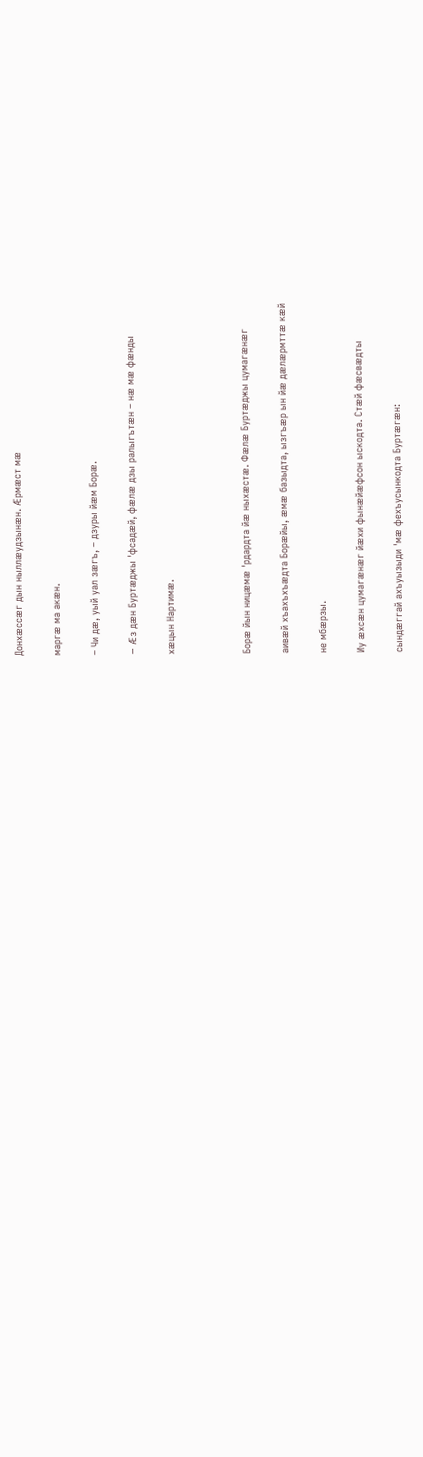Донхæссæг дын ныллæудзынæн. Æрмæст мæ

маргæ ма акæн.

– Чи дæ, уый уал зæгъ, – дзуры йæм Борæ.

– Æз дæн Буртæджы 'фсадæй, фæлæ дзы ралыгътæн – нæ мæ фæнды

хæцын Нартимæ.



Борæ йын ницæмæ 'рдардта йæ ныхæстæ. Фæлæ Буртæджы цумагæнæг

аивæй хъахъхъæдта Борæйы, æмæ базыдта, ызгъæр ын йæ дæлæрмттæ кæй

не мбæрзы.

Иу æхсæн цумагæнæг йæхи фынæйæфсон ыскодта. Стæй фæсвæдты

сындæггай ахъуызыди 'мæ фехъусынкодта Буртæгæн: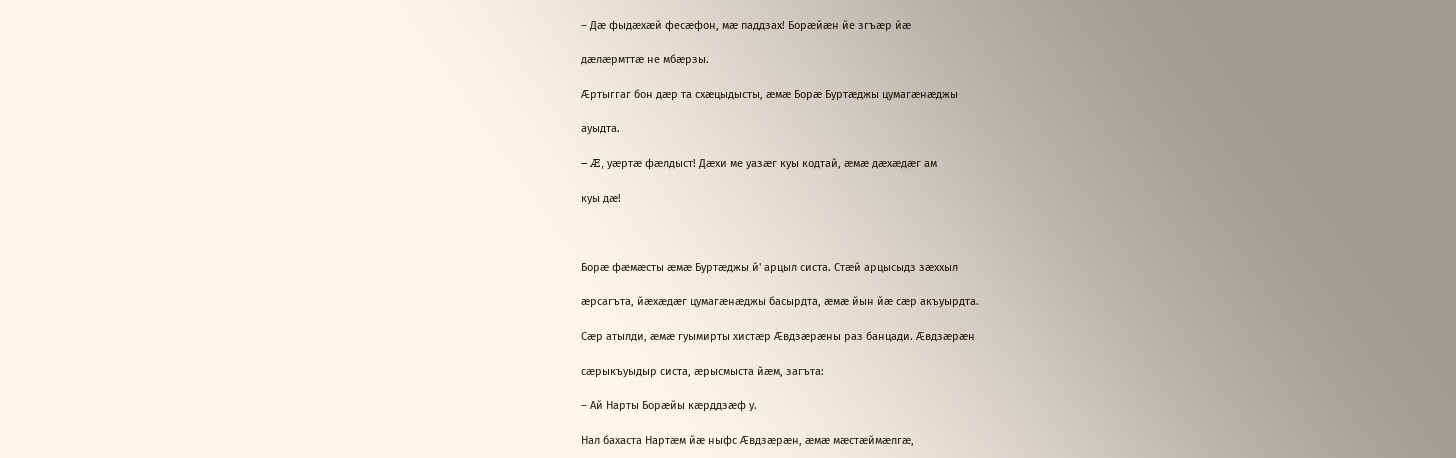– Дæ фыдæхæй фесæфон, мæ паддзах! Борæйæн йе згъæр йæ

дæлæрмттæ не мбæрзы.

Æртыггаг бон дæр та схæцыдысты, æмæ Борæ Буртæджы цумагæнæджы

ауыдта.

– Æ, уæртæ фæлдыст! Дæхи ме уазæг куы кодтай, æмæ дæхæдæг ам

куы дæ!



Борæ фæмæсты æмæ Буртæджы й' арцыл систа. Стæй арцысыдз зæххыл

æрсагъта, йæхæдæг цумагæнæджы басырдта, æмæ йын йæ сæр акъуырдта.

Сæр атылди, æмæ гуымирты хистæр Æвдзæрæны раз банцади. Æвдзæрæн

сæрыкъуыдыр систа, æрысмыста йæм, загъта:

– Ай Нарты Борæйы кæрддзæф у.

Нал бахаста Нартæм йæ ныфс Æвдзæрæн, æмæ мæстæймæлгæ,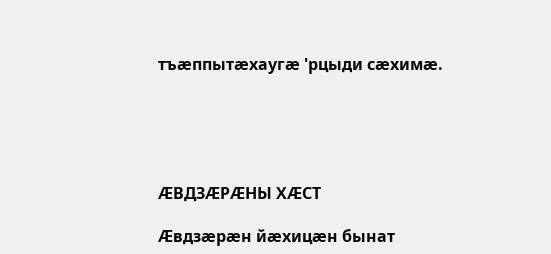тъæппытæхаугæ 'рцыди сæхимæ.





ÆВДЗÆРÆНЫ ХÆСТ

Æвдзæрæн йæхицæн бынат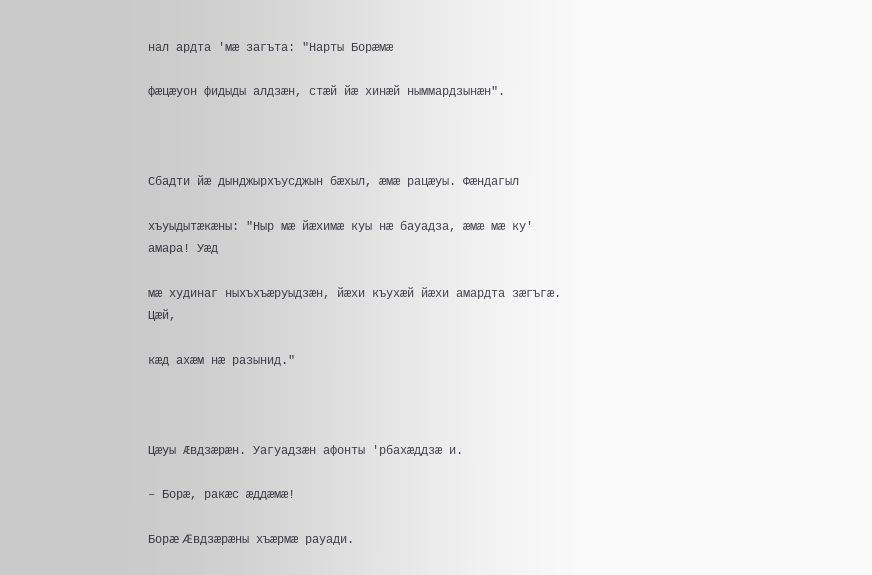нал ардта 'мæ загъта: "Нарты Борæмæ

фæцæуон фидыды алдзæн, стæй йæ хинæй ныммардзынæн".



Сбадти йæ дынджырхъусджын бæхыл, æмæ рацæуы. Фæндагыл

хъуыдытæкæны: "Ныр мæ йæхимæ куы нæ бауадза, æмæ мæ ку' амара! Уæд

мæ худинаг ныхъхъæруыдзæн, йæхи къухæй йæхи амардта зæгъгæ. Цæй,

кæд ахæм нæ разынид."



Цæуы Æвдзæрæн. Уагуадзæн афонты 'рбахæддзæ и.

– Борæ, ракæс æддæмæ!

Борæ Æвдзæрæны хъæрмæ рауади.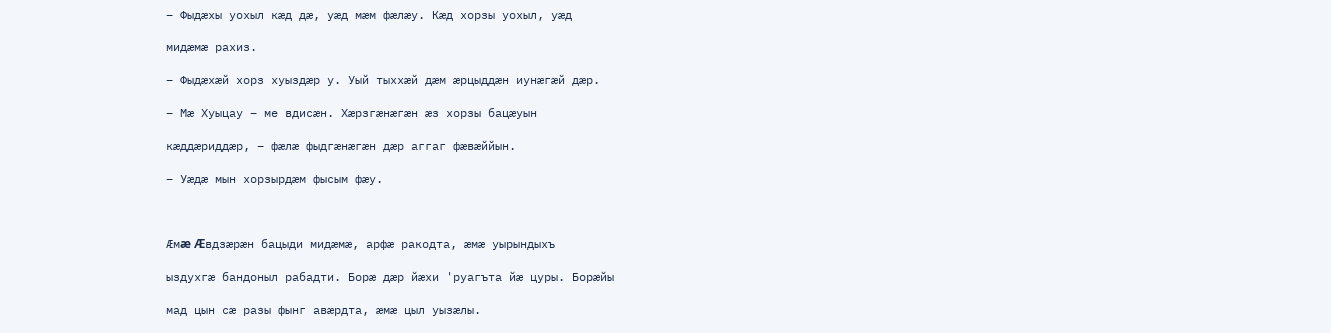– Фыдæхы уохыл кæд дæ, уæд мæм фæлæу. Кæд хорзы уохыл, уæд

мидæмæ рахиз.

– Фыдæхæй хорз хуыздæр у. Уый тыххæй дæм æрцыддæн иунæгæй дæр.

– Мæ Хуыцау – ме вдисæн. Хæрзгæнæгæн æз хорзы бацæуын

кæддæриддæр, – фæлæ фыдгæнæгæн дæр аггаг фæвæййын.

– Уæдæ мын хорзырдæм фысым фæу.



Æмæ Æвдзæрæн бацыди мидæмæ, арфæ ракодта, æмæ уырындыхъ

ыздухгæ бандоныл рабадти. Борæ дæр йæхи 'руагъта йæ цуры. Борæйы

мад цын сæ разы фынг авæрдта, æмæ цыл уызæлы.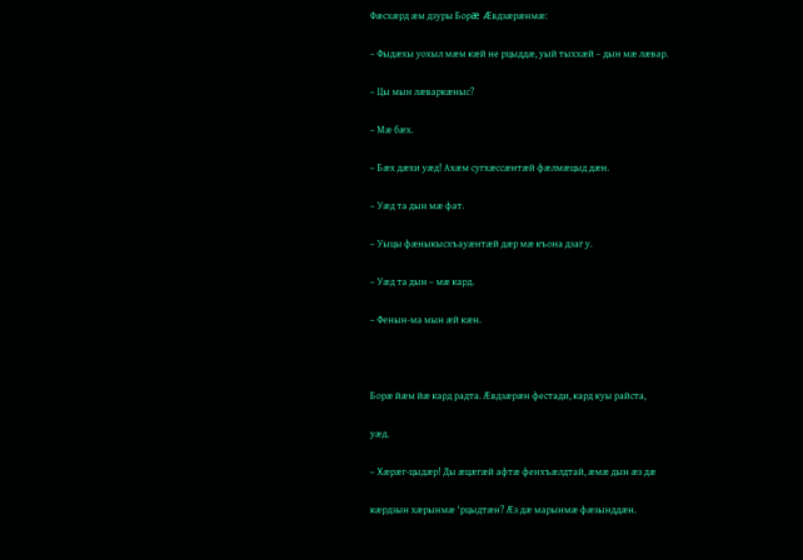Фæсхæрд æм дзуры Борæ Æвдзæрæнмæ:

– Фыдæхы уохыл мæм кæй не рцыддæ, уый тыххæй – дын мæ лæвар.

– Цы мын лæваркæныс?

– Мæ бæх.

– Бæх дæхи уæд! Ахæм сугхæссæнтæй фæлмæцыд дæн.

– Уæд та дын мæ фат.

– Уыцы фæныкысхъауæнтæй дæр мæ къона дзаг у.

– Уæд та дын – мæ кард.

– Фенын-ма мын æй кæн.



Борæ йæм йæ кард радта. Æвдзæрæн фестади, кард куы райста,

уæд.

– Хæрæг-цыдæр! Ды æцæгæй афтæ фенхъæлдтай, æмæ дын æз дæ

кæрдзын хæрынмæ 'рцыдтæн? Æз дæ марынмæ фæзынддæн.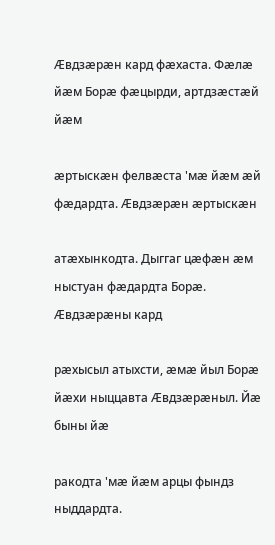Æвдзæрæн кард фæхаста. Фæлæ йæм Борæ фæцырди, артдзæстæй йæм

æртыскæн фелвæста 'мæ йæм æй фæдардта. Æвдзæрæн æртыскæн

атæхынкодта. Дыггаг цæфæн æм ныстуан фæдардта Борæ. Æвдзæрæны кард

рæхысыл атыхсти, æмæ йыл Борæ йæхи ныццавта Æвдзæрæныл. Йæ быны йæ

ракодта 'мæ йæм арцы фындз ныддардта.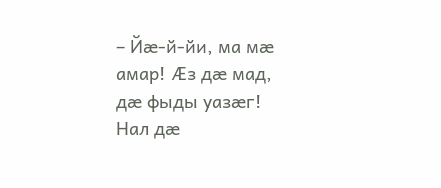– Йæ-й-йи, ма мæ амар! Æз дæ мад, дæ фыды уазæг! Нал дæ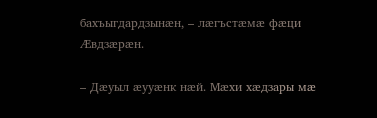бахъыгдардзынæн, – лæгъстæмæ фæци Æвдзæрæн.

– Дæуыл æууæнк нæй. Мæхи хæдзары мæ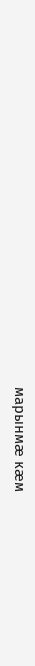марынмæ кæм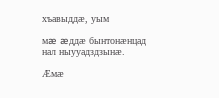хъавыддæ, уым

мæ æддæ бынтонæнцад нал ныууадздзынæ.

Æмæ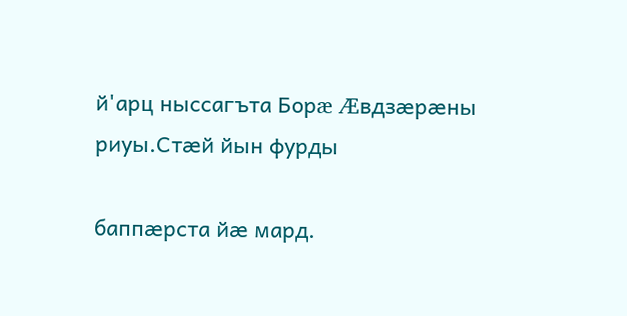й'арц ныссагъта Борæ Æвдзæрæны риуы.Стæй йын фурды

баппæрста йæ мард.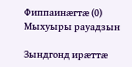Фиппаинæгтæ (0)      Мыхуыры рауадзын

Зындгонд ирæттæ